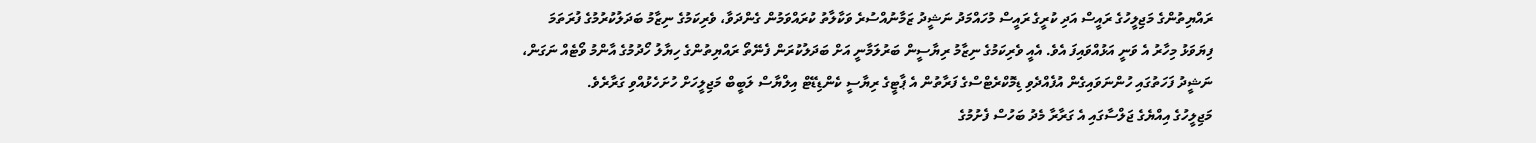ރައްޔިތުންގެ މަޖިލީހުގެ ރައީސް އަދި ކުރީގެ ރައީސް މުހައްމަދު ނަޝީދު ޒަމާނުއްސުރެ ވަކާލާތު ކުރައްވަމުން ގެންދަވާ، ވެރިކަމުގެ ނިޒާމު ބަދަލުކުރުމުގެ ފުރަތަމަ ފިޔަވަޅު މިހާރު އެ ވަނީ އަޅުއްވައިފަ އެވެ. އެއީ ވެރިކަމުގެ ނިޒާމު ރިޔާސީން ބަރުލަމާނީ އަށް ބަދަލުކުރަން ފެނޭތޯ ރައްޔިތުންގެ ހިޔާލު ހޯދުމުގެ އާންމު ވޯޓެއް ނަގަން، ނަޝީދު ފަހަތުގައި ހުންނަވައިގެން އުފެއްދެވި ޑިމޮކްރެޓްސްގެ ފަރާތުން އެ ޕާޓީގެ ރިޔާސީ ކެންޑިޑޭޓް އިލްޔާސް ލަބީބް މަޖިލީހަށް ހުށަހެޅުއްވި ގަރާރެވެ.
މަޖިލީހުގެ އިއްޔެގެ ޖަލްސާގައި އެ ގަރާރާ މެދު ބަހުސް ފެށުމުގެ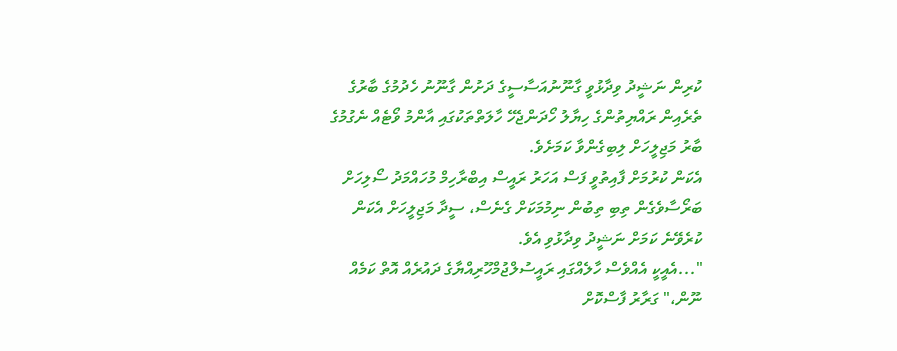ކުރިން ނަޝީދު ވިދާޅުވީ ގާނޫނުއަސާސީގެ ދަށުން ގާނޫނު ހެދުމުގެ ބާރުގެ ތެރެއިން ރައްޔިތުންގެ ހިޔާލު ހޯދަންޖެހޭ ހާލަތްތަކުގައި އާންމު ވޯޓެއް ނެގުމުގެ ބާރު މަޖިލީހަށް ލިބިގެންވާ ކަމަށެވެ.
އެކަން ކުރުމަށް ފާއިތުވީ ފަސް އަހަރު ރައީސް އިބްރާހިމް މުހައްމަދު ސޯލިހަށް ބަރޯސާވެގެން ތިބި ތިބުން ނިމުމަކަށް ގެނެސް، ސީދާ މަޖިލީހަށް އެކަން ކުރެވޭނެ ކަމަށް ނަޝީދު ވިދާޅުވި އެވެ.
"...އެއީކީ އެއްވެސް ހާލެއްގައި ރައީސުލްޖުމްހޫރިއްޔާގެ ދައުރެއް އޮތް ކަމެއް ނޫން،" ގަރާރު ފާސްކޮށް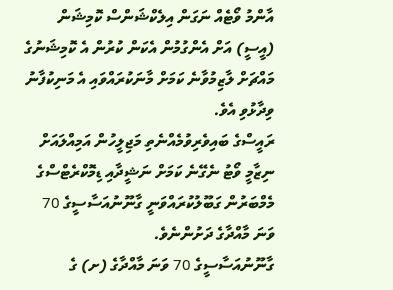އާންމު ވޯޓެއް ނަގަން އިލެކްޝަންސް ކޮމިޝަން (އީސީ) އަށް އެންގުމުން އެކަން ކުރުން އެ ކޮމިޝަނުގެ މައްޗަށް ލާޒިމުވާނެ ކަމަށް މާނަކުރައްވައި އެ މަނިކުފާނު ވިދާޅުވި އެވެ.
ރައީސްގެ ބައިވެރިވުމެއްނެތި މަޖިލީހުން އަމިއްލައަށް ނިޒާމީ ވޯޓު ނެގޭނެ ކަމަށް ނަޝީދާއި ޑިމޮކްރެޓްސްގެ މެމްބަރުން ގަބޫލުކުރައްވަނީ ގާނޫނުއަސާސީގެ 70 ވަނަ މާއްދާގެ ދަށުންނެވެ.
ގާނޫނުއަސާސީގެ 70 ވަނަ މާއްދާގެ (ށ) ގެ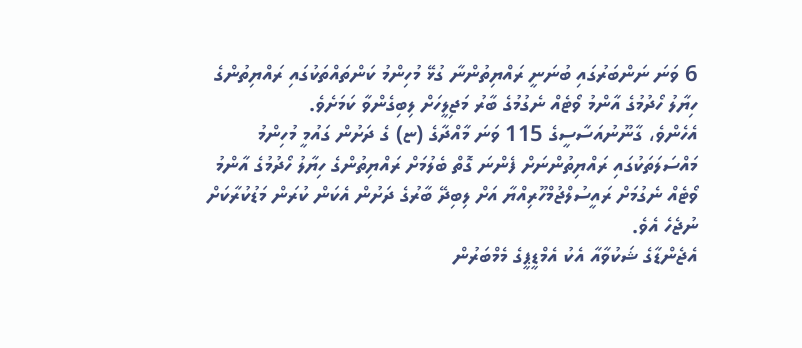6 ވަނަ ނަންބަރުގައި ބުނަނީ ރައްޔިތުންނާ ގުޅޭ މުހިންމު ކަންތައްތަކުގައި ރައްޔިތުންގެ ހިޔާލު ހޯދުމުގެ އާންމު ވޯޓެއް ނެގުމުގެ ބާރު މަޖިލީހަށް ލިބިގެންވާ ކަމަށެވެ.
އެހެންވެ، ގާނޫނުއަސާސީގެ 115 ވަނަ މާއްދާގެ (ޏ) ގެ ދަށުން ގައުމީ މުހިންމު މައްސަލަތަކުގައި ރައްޔިތުންނަށް ފެންނަ ގޮތް ބެލުމަށް ރައްޔިތުންގެ ހިޔާލު ހޯދުމުގެ އާންމު ވޯޓެއް ނެގުމަށް ރައީސުލްޖުމްހޫރިއްޔާ އަށް ލިބިދޭ ބާރުގެ ދަށުން އެކަން ކުރަން މަޑުކުރާކަށް ނުޖެހެ އެވެ.
އެޖެންޑާގެ ޝަކުވާއާ އެކު އެމްޑީޕީގެ މެމްބަރުން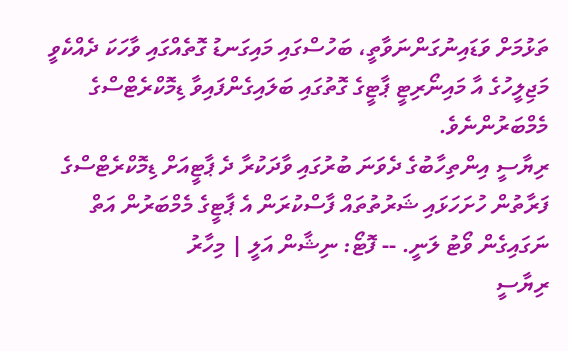ތަޅުމަށް ވަޑައިނުގަންނަވާތީ، ބަހުސްގައި މައިގަނޑު ގޮތެއްގައި ވާހަކަ ދެއްކެވީ މަޖިލީހުގެ އާ މައިނޯރިޓީ ޕާޓީގެ ގޮތުގައި ބަލައިގެންފައިވާ ޑިމޮކްރެޓްސްގެ މެމްބަރުންނެވެ.
ރިޔާސީ އިންތިހާބުގެ ދެވަނަ ބުރުގައި ވާދަކުރާ ދެ ޕާޓީއަށް ޑިމޮކްރެޓްސްގެ ފަރާތުން ހުށަހަޅައި ޝަރުތުތައް ފާސްކުރަން އެ ޕާޓީގެ މެމްބަރުން އަތް ނަގައިގެން ވޯޓު ލަނީ. -- ފޮޓޯ: ނިޝާން އަލީ | މިހާރު
ރިޔާސީ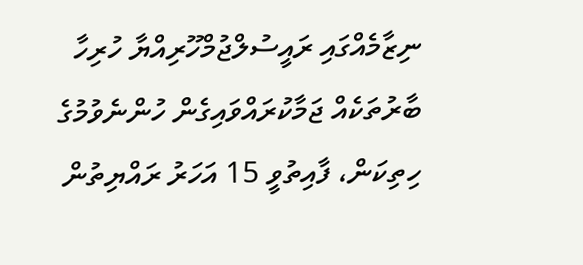ނިޒާމެއްގައި ރައީސުލްޖުމްހޫރިއްޔާ ހުރިހާ ބާރުތަކެއް ޖަމާކުރައްވައިގެން ހުންނެވުމުގެ ހިތިކަން، ފާއިތުވީ 15 އަހަރު ރައްޔިތުން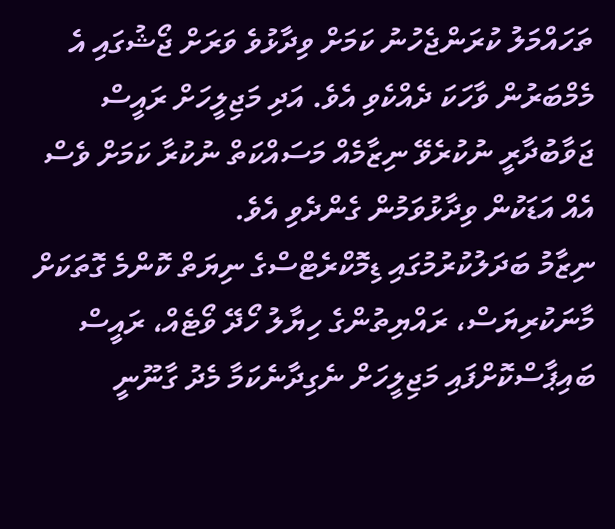ތަހައްމަލު ކުރަންޖެހުނު ކަމަށް ވިދާޅުވެ ވަރަށް ޖޯޝުގައި އެ މެމްބަރުން ވާހަކަ ދެއްކެވި އެވެ. އަދި މަޖިލީހަށް ރައީސް ޖަވާބުދާރީ ނުކުރެވޭ ނިޒާމެއް މަސައްކަތް ނުކުރާ ކަމަށް ވެސް އެއް އަޑަކުން ވިދާޅުވަމުން ގެންދެވި އެވެ.
ނިޒާމު ބަދަލުކުރުމުގައި ޑިމޮކްރެޓްސްގެ ނިޔަތް ކޮންމެ ގޮތަކަށް މާނަކުރިޔަސް، ރައްޔިތުންގެ ހިޔާލު ހޯދޭ ވޯޓެއް، ރައީސް ބައިޕާސްކޮށްފައި މަޖިލީހަށް ނެގިދާނެކަމާ މެދު ގާނޫނީ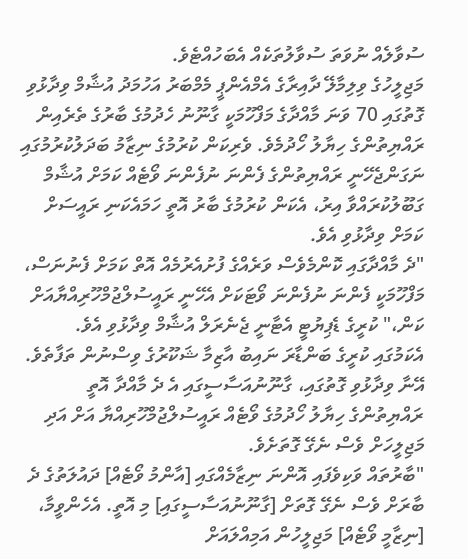ސުވާލެއް ނުވަތަ ސުވާލުތަކެއް އެބަހުއްޓެވެ.
މަޖިލީހުގެ ވިލިމާލޭ ދާއިރާގެ އެމްއެންޕީ މެމްބަރު އަހުމަދު އުޝާމް ވިދާޅުވި ގޮތުގައި 70 ވަނަ މާއްދާގެ މަފްހޫމަކީ ގާނޫނު ހެދުމުގެ ބާރުގެ ތެރެއިން ރައްޔިތުންގެ ހިޔާލު ހޯދުމެވެ. ވެރިކަން ކުރުމުގެ ނިޒާމު ބަދަލުކުރުމުގައި ނަގަންޖެހޭނީ ރައްޔިތުންގެ ފެންނަ ނުފެންނަ ވޯޓެއް ކަމަށް އުޝާމް ގަބޫލުކުރައްވާ އިރު، އެކަން ކުރުމުގެ ބާރު އޮތީ ހަމައެކަނި ރައީސަށް ކަމަށް ވިދާޅުވި އެވެ.
"ދެ މާއްދާގައި ކޮންމެވެސް ވަރެއްގެ ފުށުއެރުމެއް އޮތް ކަމަށް ފެނުނަސް، މަފްހޫމަކީ ފެންނަ ނުފެންނަ ވޯޓަކަށް އެހޭނީ ރައީސުލްޖުމްހޫރިއްޔާއަށް ކަން،" ކުރީގެ ޑެޕިޔުޓީ އެޓާނީ ޖެނެރަލް އުޝާމް ވިދާޅުވި އެވެ.
އެކަމުގައި ކުރީގެ ބަންޑާރަ ނައިބު އާޒިމާ ޝަކޫރުގެ ވިސްނުން ތަފާތެވެ. އޭނާ ވިދާޅުވި ގޮތުގައި، ގާނޫނުއަސާސީގައި އެ ދެ މާއްދާ އޮތީ ރައްޔިތުންގެ ހިޔާލު ހޯދުމުގެ ވޯޓެއް ރައީސުލްޖުމްހޫރިއްޔާ އަށް އަދި މަޖިލީހަށް ވެސް ނެގޭ ގޮތަށެވެ.
"ބާރުތައް ވަކިވެފައި އޮންނަ ނިޒާމެއްގައި [އާންމު ވޯޓެއް] ދައުލަތުގެ ދެ ބާރަށް ވެސް ނެގޭ ގޮތަށް [ގާނޫނުއަސާސީގައި] މި އޮތީ. އެހެންވީމާ، [ނިޒާމީ ވޯޓެއް] މަޖިލީހުން އަމިއްލައަށް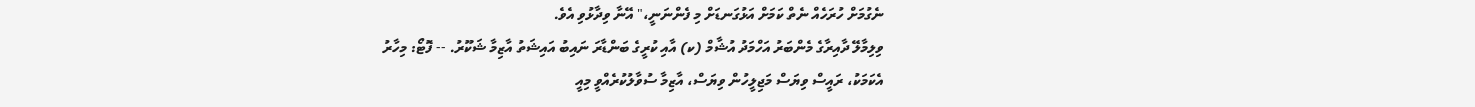ނެގުމަށް ހުރަހެއް ނެތް ކަމަށް އަޅުގަނޑަށް މި ފެންނަނީ،" އޭނާ ވިދާޅުވި އެވެ.
ވިލިމާލޭ ދާއިރާގެ މެންބަރު އަހްމަދު އުޝާމް (ކ) އާއި ކުރީގެ ބަންޑާރަ ނައިބު އައިޝަތު އާޒިމާ ޝަކޫރު. -- ފޮޓޯ: މިހާރު
އެކަމަކު، ރައީސް ވިޔަސް މަޖިލީހުން ވިޔަސް، އާޒިމާ ސުވާލުކުރެއްވީ މިއީ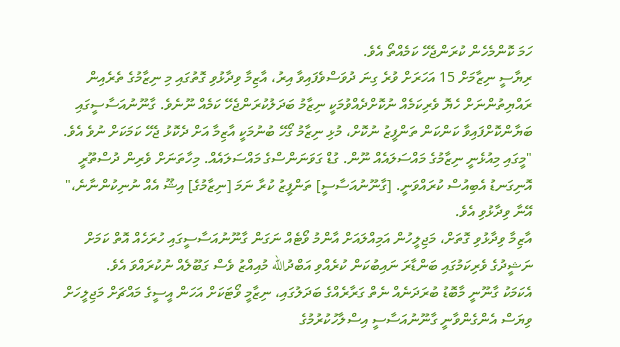ހަމަ ކޮންމެހެން ކުރަންޖެހޭ ކަމެއްތޯ އެވެ.
ރިޔާސީ ނިޒާމަށް 15 އަހަރަށް ވުރެ ގިނަ ދުވަސްވެފައިވާ އިރު، އާޒިމާ ވިދާޅުވި ގޮތުގައި މި ނިޒާމުގެ ތެރެއިން ރައްޔިތުންނަށް ހެޔޮ ވެރިކަމެއް ނުކޮށްދެއްވުމަކީ ނިޒާމު ބަދަލުކުރަންޖެހޭ ކަމެއް ނޫނެވެ. ގާނޫނުއަސާސީގައި ބަޔާންކޮށްފައިވާ ކަންކަން ތަންފީޒު ނުކޮށް، މުޅި ނިޒާމު ގޯހޭ ބުނުމަކީ އާޒިމާ އަށް ދެކޮޅު ޖެހޭ ކަމަކަށް ނުވެ އެވެ.
"މީގައި މިއުޅެނީ ނިޒާމުގެ މައްސަލައެއް ނޫން. ގުޑް ގަވަނަންސްގެ މައްސަލައެއް. މިހާތަނަށް ވެރިން ދުސްތޫރީ އޮނިގަނޑު އެބިއުސް ކުރައްވަނީ. [ގާނޫނުއަސާސީ] ތަންފީޒު ކުރާ ނަމަ [ނިޒާމުގެ] އިޝޫ އެއް ނުނިކުންނާނެ،" އޭނާ ވިދާޅުވި އެވެ.
އާޒިމާ ވިދާޅުވި ގޮތަށް، މަޖިލީހުން އަމިއްލައަށް އާންމު ވޯޓެއް ނަގަން ގާނޫނުއަސާސީގައި ހުރަހެއް އޮތް ކަމަށް ނަޝީދުގެ ވެރިކަމުގައި ބަންޑާރަ ނައިބުކަން ކުރެއްވި އަބްދުالله މުއިއްޒު ވެސް ގަބޫލެއް ނުކުރައްވަ އެވެ.
އެކަމަކު ގާނޫނީ މާބޮޑު ބުރަދަނެއް ނެތް ގަރާރެއްގެ ބަދަލުގައި، ނިޒާމީ ވޯޓަކަށް އަހަން އީސީގެ މައްޗަށް މަޖިލީހަށް ވިޔަސް އެންގެންވާނީ ގާނޫނުއަސާސީ އިސްލާހުކުރުމުގެ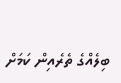ބިލެއްގެ ތެރެއިން ކަމަށް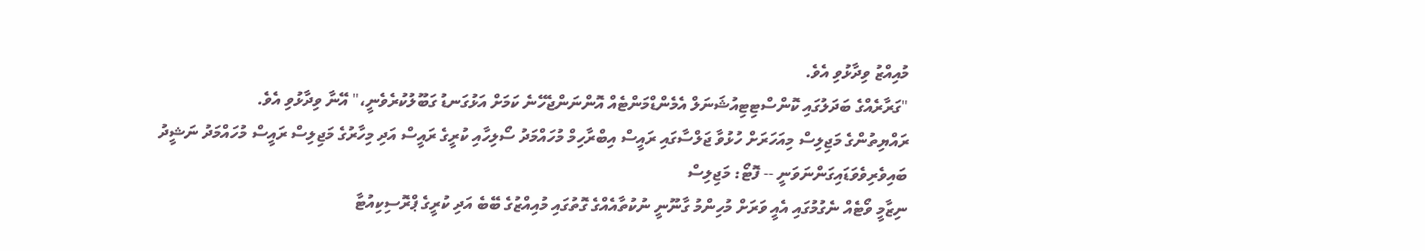މުއިއްޒު ވިދާޅުވި އެވެ.
"ގަރާރެއްގެ ބަދަލުގައި ކޮންސްޓިޓިއުޝަނަލް އެމެންޑްމަންޓެއް އޮންނަންޖެހޭނެ ކަމަށް އަޅުގަނޑު ގަބޫލުކުރެވެނީ،" އޭނާ ވިދާޅުވި އެވެ.
ރައްޔިތުންގެ މަޖިލިސް މިއަހަރަށް ހުޅުވާ ޖަލްސާގައި ރައީސް އިބްރާހިމް މުހައްމަދު ސޯލިހާއި ކުރީގެ ރައީސް އަދި މިހާރުގެ މަޖިލިސް ރައީސް މުހައްމަދު ނަޝީދު ބައިވެރިވެވަޑައިގަންނަވަނީ -- ފޮޓޯ: މަޖިލިސް
ނިޒާމީ ވޯޓެއް ނެގުމުގައި އެއީ ވަރަށް މުހިންމު ގާނޫނީ ނުކުތާއެއްގެ ގޮތުގައި މުއިއްޒުގެ ބޭބެ އަދި ކުރީގެ ޕްރޮސިކިއުޓާ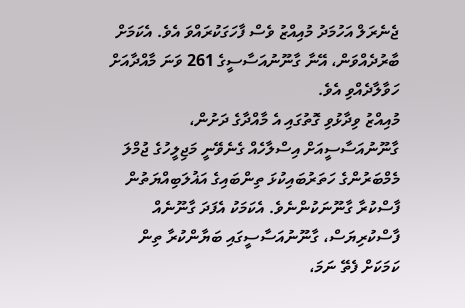ޖެނެރަލް އަހުމަދު މުއިއްޒު ވެސް ފާހަގަކުރައްވަ އެވެ. އެކަމަށް ބާރުދެއްވަން، އޭނާ ގާނޫނުއަސާސީގެ 261 ވަނަ މާއްދާއަށް ހަވާލާދެއްވި އެވެ.
މުއިއްޒު ވިދާޅުވި ގޮތުގައި އެ މާއްދާގެ ދަށުން، ގާނޫނުއަސާސީއަށް އިސްލާހެއް ގެނެވޭނީ މަޖިލީހުގެ ޖުމްލަ މެމްބަރުންގެ ހަތަރުބައިކުޅަ ތިންބައިގެ އަޣުލަބިއްޔަތުން ފާސްކުރާ ގާނޫނަކުންނެވެ. އެކަމަކު އެފަދަ ގާނޫނެއް ފާސްކުރިޔަސް، ގާނޫނުއަސާސީގައި ބަޔާންކުރާ ތިން ކަމަކަށް ފެތޭ ނަމަ،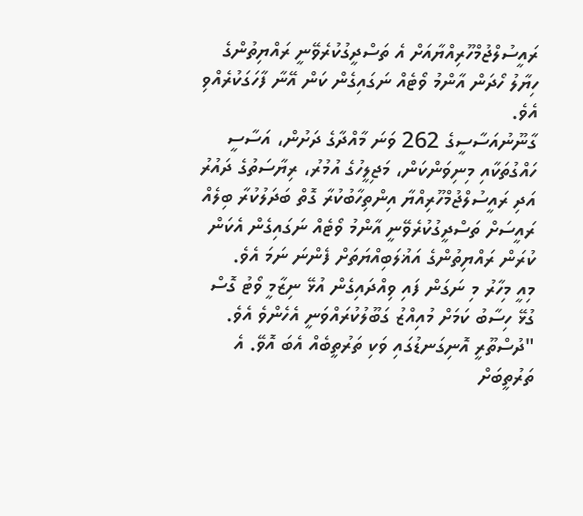ރައީސުލްޖުމްހޫރިއްޔާއަށް އެ ތަސްދީގުކުރެވޭނީ ރައްޔިތުންގެ ހިޔާލު ހޯދަން އާންމު ވޯޓެއް ނަގައިގެން ކަން އޭނާ ފާހަގަކުރެއްވި އެވެ.
ގާނޫނުއަސާސީގެ 262 ވަނަ މާއްދާގެ ދަށުން، އަސާސީ ހައްގުތަކާއި މިނިވަންކަން، މަޖިލީހުގެ އުމުރު، ރިޔާސަތުގެ ދައުރު އަދި ރައީސުލްޖުމްހޫރިއްޔާ އިންތިހާބުކުރާ ގޮތް ބަދަލުކުރާ ބިލެއް ރައީސަށް ތަސްދީގުކުރެވޭނީ އާންމު ވޯޓެއް ނަގައިގެން އެކަން ކުރަން ރައްޔިތުންގެ އަޣުލަބިއްޔަތަށް ފެންނަ ނަމަ އެވެ.
މިއީ މިހާރު މި ނަގަން ފައި ވިއްދައިގެން އުޅޭ ނިޒާމީ ވޯޓު ގޮސް ގުޅޭ ހިސާބު ކަމަށް މުއިއްޒު ގަބޫލުކުރައްވަނީ އެހެންވެ އެވެ.
"ދުސްތޫރީ އޮނިގަނޑުގައި ވަކި ތަރުތީބެއް އެބަ އޮވޭ. އެ ތަރުތީބަށް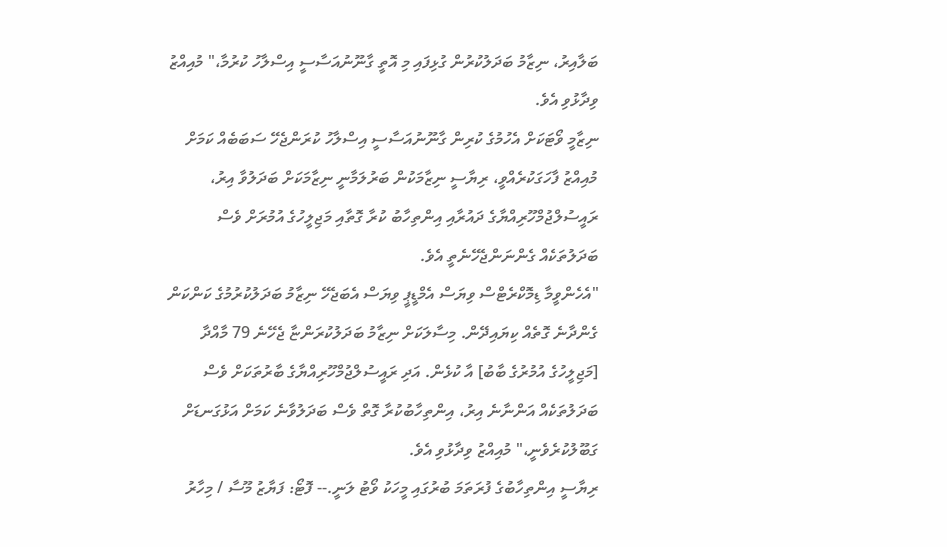ބަލާއިރު، ނިޒާމު ބަދަލުކުރުން ގުޅިފައި މި އޮތީ ގާނޫނުއަސާސީ އިސްލާހު ކުރުމާ،" މުއިއްޒު ވިދާޅުވި އެވެ.
ނިޒާމީ ވޯޓަކަށް އެހުމުގެ ކުރިން ގާނޫނުއަސާސީ އިސްލާހު ކުރަންޖެހޭ ސަބަބެއް ކަމަށް މުއިއްޒު ފާހަގަކުރެއްވީ، ރިޔާސީ ނިޒާމަކުން ބަރުލަމާނީ ނިޒާމަކަށް ބަދަލުވާ އިރު، ރައީސުލްޖުމްހޫރިއްޔާގެ ދައުރާއި އިންތިހާބު ކުރާ ގޮތާއި މަޖިލީހުގެ އުމުރަށް ވެސް ބަދަލުތަކެއް ގެންނަންޖެހޭނެތީ އެވެ.
"އެހެންވީމާ ޑިމޮކްރެޓްސް ވިޔަސް އެމްޑީޕީ ވިޔަސް އެބަޖެހޭ ނިޒާމު ބަދަލުކުރުމުގެ ކަންކަން ގެންދާނެ ގޮތެއް ކިޔައިދޭން. މިސާލަކަށް ނިޒާމު ބަދަލުކުރަންޏާ ޖެހޭނެ 79 މާއްދާ [މަޖިލީހުގެ އުމުރުގެ ބާބު] އާ ކުޅެން. އަދި ރައީސުލްޖުމްހޫރިއްޔާގެ ބާރުތަކަށް ވެސް ބަދަލުތަކެއް އަންނާނެ އިރު، އިންތިހާބުކުރާ ގޮތް ވެސް ބަދަލުވާނެ ކަމަށް އަޅުގަނޑަށް ގަބޫލުކުރެވެނީ،" މުއިއްޒު ވިދާޅުވި އެވެ.
ރިޔާސީ އިންތިހާބުގެ ފުރަތަމަ ބުރުގައި މީހަކު ވޯޓު ލަނީ.-- ފޮޓޯ: ފަޔާޒު މޫސާ / މިހާރު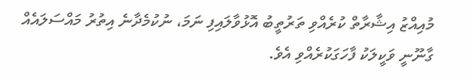މުއިއްޒު އިޝާރާތް ކުރެއްވި ތަރުތީބު އޮޅުވާލައިފި ނަމަ، ނުކުމެދާނެ އިތުރު މައްސަލައެއް ގާނޫނީ ވަކީލަކު ފާހަގަކުރެއްވި އެވެ.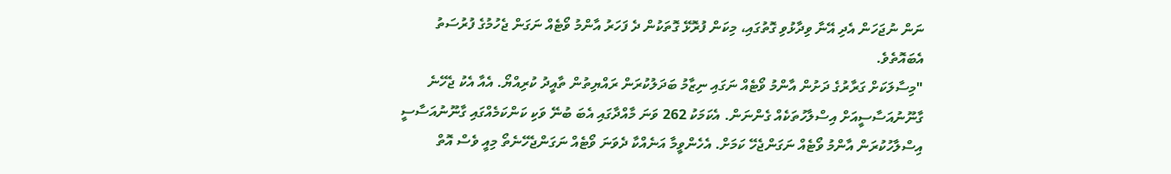ނަން ނުޖަހަން އެދި އޭނާ ވިދާޅުވި ގޮތުގައި، މިކަން ފުރޮޅޭ ގޮތަކުން ދެ ފަހަރު އާންމު ވޯޓެއް ނަގަން ޖެހުމުގެ ފުރުސަތު އެބައޮތެވެ.
"މިސާލަކަށް ގަރާރުގެ ދަށުން އާންމު ވޯޓެއް ނަގައި ނިޒާމު ބަދަލުކުރަން ރައްޔިތުން ތާއީދު ކުރިއްޔޯ. އެއާ އެކު ޖެހޭނެ ގާނޫނުއަސާސީއަށް އިސްލާހުތަކެއް ގެންނަން. އެކަމަކު 262 ވަނަ މާއްދާގައި އެބަ ބުނޭ ވަކި ކަންކަމެއްގައި ގާނޫނުއަސާސީ އިސްލާހުކުރަން އާންމު ވޯޓެއް ނަގަންޖެހޭ ކަމަށް. އެހެންވީމާ އަނެއްކާ ދެވަނަ ވޯޓެއް ނަގަންޖެހޭނެތޯ މިއީ ވެސް އޮތް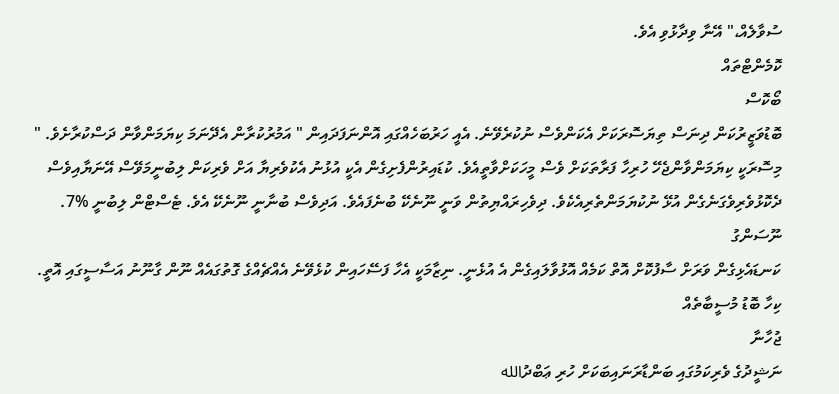ސުވާލެއް،" އޭނާ ވިދާޅުވި އެވެ.
ކޮމެންޓްތައް
ބޯކޮސް
ބޮޑުވަޒީރުކަން ދިނަސް ތިޔަސޮރަކަށް އެކަންވެސް ނުކުރެވޭނެ. އެއީ ހަރުބަހެއްގައި އޮންނަފަދައިން " އަމުރުކުރާން އެދޭނަމަ ކިޔަމަންވާން ދަސްކުރާށެވެ. " މިސޮރަކީ ކިޔަމަންވާންޖެހޭ ހުރިހާ ފަރާތަކަށް ވެސް މީހަކަށްވާތީއެވެ. ކުޑައިރުންފެށިގެން އެކީ އުޅުނު އެކުވެރިޔާ އަށް ވެރިކަން ލިބުނީމަވޭސް އޭނަޔާއިވެސް ދެކޮޅުވެރިވެގަނެގެން އުޅޭ ނުކުޔަމަންތެރިއެކެވެ. ދިވެހިރައްޔިތުން ވަނީ ނޫނެކޭ ބުނެފައެވެ. އަދިވެސް ބުނާނީ ނޫނެކޭ އެވެ. ޓެސްޓްން ލިބުނީ %7.
ނޫސަންގު
ކަނޑައެޅިގެން ވަރަށް ސާފުކޮށް އޮތް ކަމެއް އޮޅުވާލައިގެން އެ އުޅެނީ. ނިޒާމަކީ އެހާ ފަސޭހައިން ކުޅެވޭނެ އެއްޗެއްގެ ގޮތުގައެއް ނޫން ގާނޫނު އަސާސީގައި އޮތީ. ކިހާ ބޮޑު މުސީބާތެއް
ޖުހާނާ
ނަޝީދުގެ ވެރިކަމުގައި ބަންޑާރަނައިބަކަށް ހުރި ޢަބްދުالله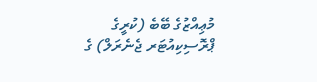މުޢިއްޒުގެ ބޭބެ (ކުރީގެ ޕްރޮސިކިއުޓަރ ޖެނެރަލް) ގެ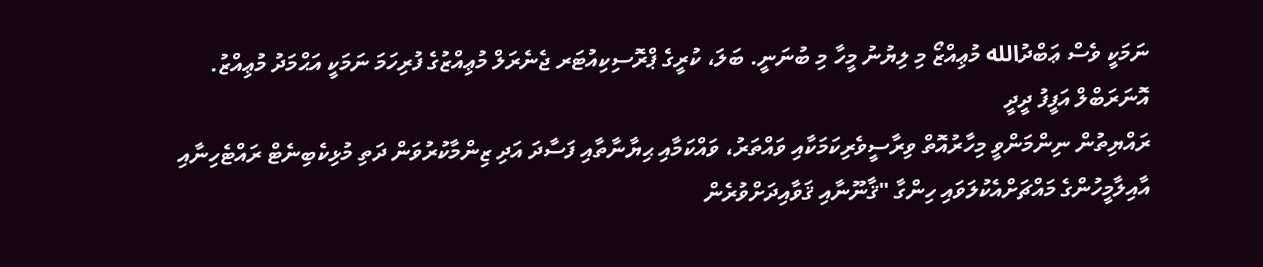ނަމަކީ ވެސް ޢަބްދުالله މުޢިއްޒޯ މި ލިޔުނު މީހާ މި ބުނަނީ. ބަލަ، ކުރީގެ ޕްރޮސިކިއުޓަރ ޖެނެރަލް މުޢިއްޒުގެ ފުރިހަމަ ނަމަކީ އަޙްމަދު މުޢިއްޒު.
އޮނަރަބްލް އަފީފު ދީދީ
ރައްޔިތުން ނިންމަންވީ މިހާރުއޮތް ވިރާސީވެރިކަމަކާއި ވައްތަރު، ވައްކަމާއި ޙިޔާނާތާއި ފަސާދަ އަދި ޒިންމާކުރުވަން ދަތި މުޅިކެބިނެޓް ރައްޓެހިނާއި އާއިލާމީހުންގެ މައްޗަށްއެކުލަވައި ހިންގާ "ޤާނޫނާއި ޤަވާއިދަށްވުރެން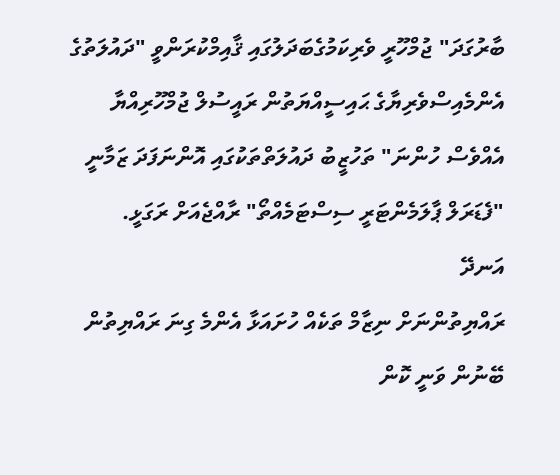ބާރުގަދަ" ޖުމްހޫރީ ވެރިކަމުގެބަދަލުގައި ޤާއިމްކުރަންވީ "ދައުލަތުގެ އެންމެއިސްވެރިޔާގެ ޙައިސީއްޔަތުން ރައީސުލް ޖުމްހޫރިއްޔާ އެއްވެސް ހުންނަ" ތަހުޒީބު ދައުލަތްތަކުގައި އޮންނަފަދަ ޒަމާނީ "ފެޑަރަލް ޕާލަމެންޓަރީ ސިސްޓަމެއްތޯ" ރާއްޖެއަށް ރަގަޅީ.
އަނދޭ
ރައްޔިތުންނަށް ނިޒާމް ތަކެއް ހުށައަޅާ އެންމެ ގިނަ ރައްޔިތުން ބޭނުން ވަނީ ކޮން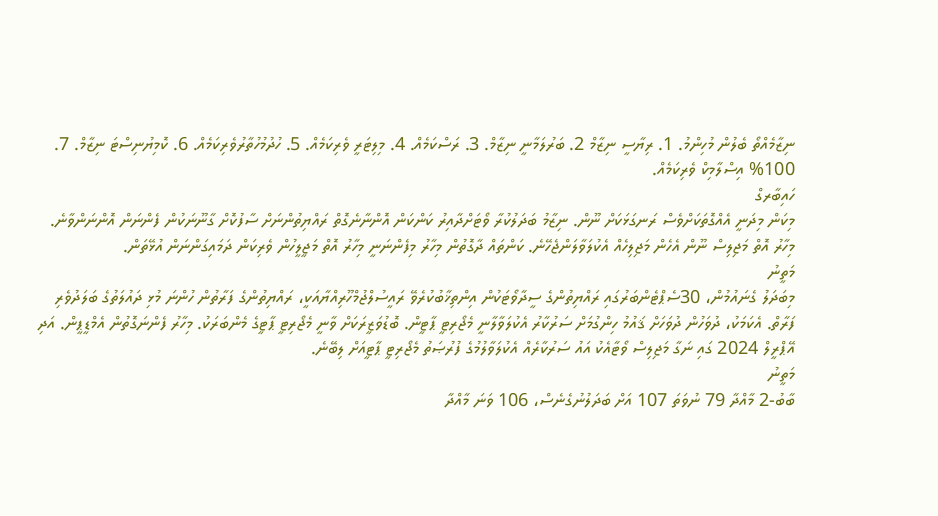ނިޒާމެއްތޯ ބެލުން މުހިންމު. 1. ރިޔާސީ ނިޒާމް 2. ބަރުލަމާނީ ނިޒާމް. 3. ރަސްކަމެއް. 4. މިލިޓަރީ ވެރިކަމެއް. 5. ހުދުމުހުތާރުވެރިކަމެއް. 6. ކޮމިޔުނިސްޓަ ނިޒާމް. 7. 100% އިސްލާމިކް ވެރިކަމެއް.
ހައިބާރގް
މިކަން މިދަނީ އެއްގޮތަކަށްވެސް ރަނގަޅަކަށް ނޫން. ނިޒާމު ބަދަލުކުރާ ވޯޓަށްދާއިރު ކަންކަން އޮންނާނެގޮތް ރައްޔިތުންނަށް ސާފުކޮށް ގާނޫނަކުން ފެންނަން އޮންނަންވާނެ. މިހާރު އޮތް މަޖިލިސް ނޫން އެހެން މަޖިލިހެއް އެކުލަވާލަންޖެހޭނެ. ކަންތައް ދާގޮތުން މިހާރު މިފެންނަނީ މިހާރު އޮތް މަޖީލީހުން ވެރިކަން ދަމައިގަންނަން އުޅޭތަން.
މަތީނު
މިބަދަލު ގެނައުމުން، 30ސެޕްޓެންބަރުގައި ރައްޔިތުންގެ ސީދާވޯޓަކުން އިންތިޚާބުކުރެވޭ ރައީސުލްޖުމްހޫރިއްޔާއަކީ، ރައްޔިތުންގެ ފަރާތުން ހުންނަ މުޅި ދައުލަތުގެ ބަލަދުވެރި ފަރާތް. އެކަމަކު، ދުވަހުން ދުވަހަށް ޤައުމު ހިންގުމަށް ސަރުކާރު އެކުލަވާލާނީ މެޖޯރިޓީ ޕާޓީން. ބޮޑުވަޒީރަކަށް ވާނީ މެޖޯރިޓީ ޕާޓީގެ މެންބަރަކު. މިހާރު ފެންނަގޮތުން އެމްޑީޕީން. އަދި އޭޕްރީލް 2024 ގައި ނަގާ މަޖިލިސް ވޯޓާއެކު އައު ސަރުކާރެއް އެކުލަވާލުމުގެ ފުރުޞަތު މެޖޯރިޓީ ޕާޓީއަށް ލިބޭނެ.
މަތީނު
ބާބު-2 މާއްދާ 79 ނުވަތަ 107 އަށް ބަދަލުނުގެނެސް، 106 ވަނަ މާއްދާ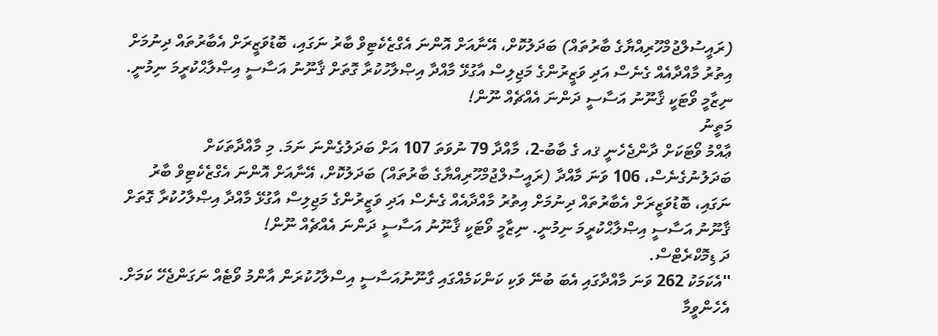(ރައީސުލްޖުމްހޫރިއްޔާގެ ބާރުތައް) ބަދަލުކޮށް، އޭނާއަށް އޮންނަ އެގްޒެކެޓިވް ބާރު ނަގައި، ބޮޑުވަޒީރަށް އެބާރުތައް ދިނުމަށް އިތުރު މާއްދާއެއް ގެނެސް އަދި ވަޒީރުންގެ މަޖިލިސް އާގުޅޭ މާއްދާ އިޞްލާހުކުރާ ގޮތަށް ޤާނޫނު އަސާސީ އިޞްލާޙްކުރީމަ ނިމުނީ. ނިޒާމީ ވޯޓަކީ ޤާނޫނު އަސާސީ ދަންނަ އެއްޗެއް ނޫން!
މަތީނު
ޢާއްމު ވޯޓަކަށް ދާންޖެހެނީ ޤއ ގެ ބާބު-2، މާއްދާ 79 ނުވަތަ 107 އަށް ބަދަލުގެންނަ ނަމަ. މި މާއްދާތަކަށް ބަދަލުނުގެނެސް، 106 ވަނަ މާއްދާ (ރައީސުލްޖުމްހޫރިއްޔާގެ ބާރުތައް) ބަދަލުކޮށް، އޭނާއަށް އޮންނަ އެގްޒެކެޓިވް ބާރު ނަގައި، ބޮޑުވަޒީރަށް އެބާރުތައް ދިނުމަށް އިތުރު މާއްދާއެއް ގެނެސް އަދި ވަޒީރުންގެ މަޖިލިސް އާގުޅޭ މާއްދާ އިޞްލާހުކުރާ ގޮތަށް ޤާނޫނު އަސާސީ އިޞްލާޙްކުރީމަ ނިމުނީ. ނިޒާމީ ވޯޓަކީ ޤާނޫނު އަސާސީ ދަންނަ އެއްޗެއް ނޫން!
ދަ ޑިމޮކްރެޓްސް.
''އެކަމަކު 262 ވަނަ މާއްދާގައި އެބަ ބުނޭ ވަކި ކަންކަމެއްގައި ގާނޫނުއަސާސީ އިސްލާހުކުރަން އާންމު ވޯޓެއް ނަގަންޖެހޭ ކަމަށް. އެހެންވީމާ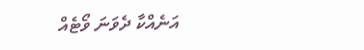އަނެއްކާ ދެވަނަ ވޯޓެއް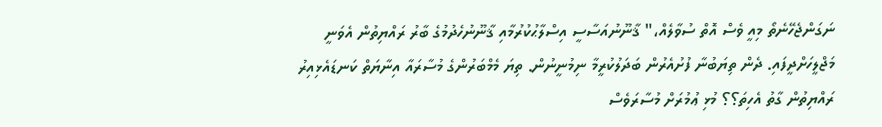ނަގަންޖެހޭނެތޯ މިއީ ވެސް އޮތް ސުވާލެއް،" ޤާނޫނުއަސާސީ އިސްލާޙުކުރުމާއި ޤާނޫނުހެދުމުގެ ބާރު ރައްޔިތުން އެވަނީ މަޖްލީހަށްދީފައި. ދެން ތިޔަބުނާ ފުށުއެރުން ބަދަލުކުރީމާ ނިމުނީނުން. ތިޔަ މެމްބަރުންގެ މުސާރައާ އިނާޔަތް ކަނޑައެޅިއިރު ރައްޔިތުން ގާތު އެހިތަ؟؟ މުޅި ޢުމުރަށް މުސާރަވެސް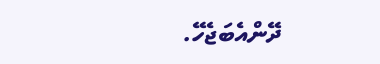ދޭންއެބަޖެހޭ.